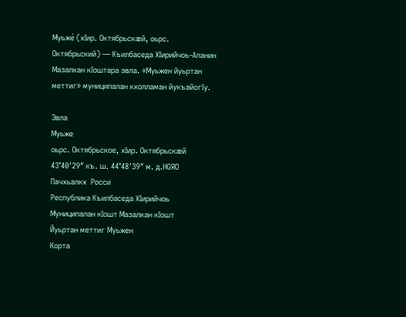Муьже́ (хӀир. Октябрьскæй, оьрс. Октябрьский) — Къилбаседа ХӀирийчоь-Аланин Мазалкан кӀоштара эвла. «Муьжен йуьртан меттиг» муниципалан кхолламан йукъайогӀу.

Эвла
Муьже
оьрс. Октябрьское, хӀир. Октябрьскæй
43°40′29″ къ. ш. 44°48′39″ м. д.HGЯO
Пачхьалкх  Росси
Республика Къилбаседа ХӀирийчоь
Муниципалан кӀошт Мазалкан кӀошт
Йуьртан меттиг Муьжен
Корта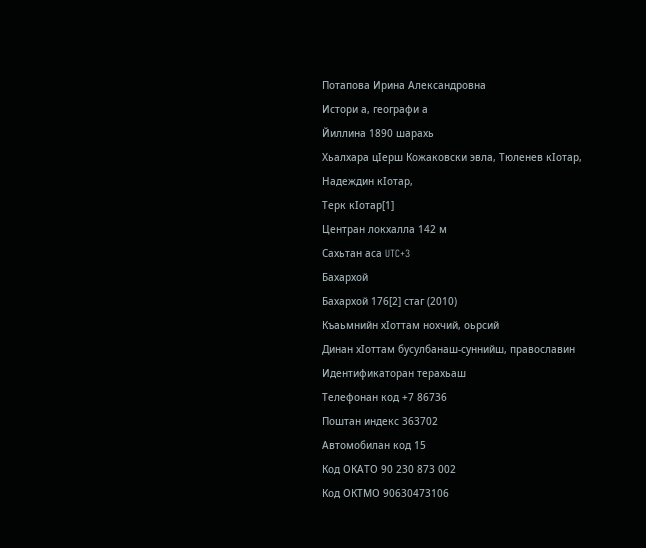Потапова Ирина Александровна
Истори а, географи а
Йиллина 1890 шарахь
Хьалхара цӀерш Кожаковски эвла, Тюленев кӀотар,
Надеждин кӀотар,
Терк кӀотар[1]
Центран локхалла 142 м
Сахьтан аса UTC+3
Бахархой
Бахархой 176[2] стаг (2010)
Къаьмнийн хӀоттам нохчий, оьрсий
Динан хӀоттам бусулбанаш-суннийш, православин
Идентификаторан терахьаш
Телефонан код +7 86736
Поштан индекс 363702
Автомобилан код 15
Код ОКАТО 90 230 873 002
Код ОКТМО 90630473106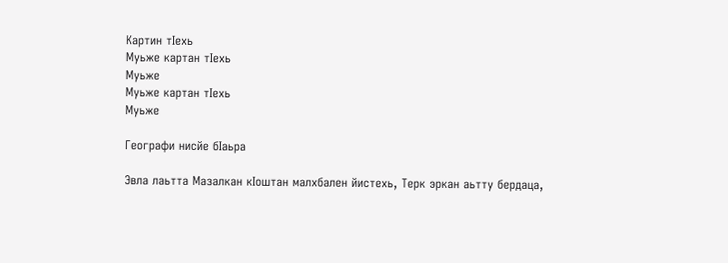Картин тӀехь
Муьже картан тӀехь
Муьже
Муьже картан тӀехь
Муьже

Географи нисйе бӀаьра

Эвла лаьтта Мазалкан кӀоштан малхбален йистехь, Терк эркан аьтту бердаца,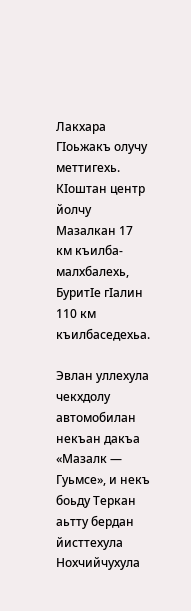Лакхара ГӀоьжакъ олучу меттигехь. КӀоштан центр йолчу Мазалкан 17 км къилба-малхбалехь, БуритӀе гӀалин 110 км къилбаседехьа.

Эвлан уллехула чекхдолу автомобилан некъан дакъа «Мазалк — Гуьмсе», и некъ боьду Теркан аьтту бердан йисттехула Нохчийчухула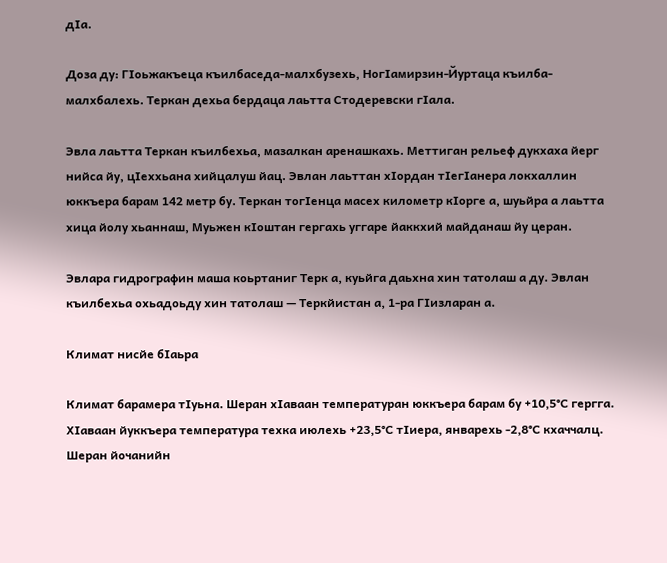дӀа.

Доза ду: ГӀоьжакъеца къилбаседа-малхбузехь, НогӀамирзин-Йуртаца къилба-малхбалехь. Теркан дехьа бердаца лаьтта Стодеревски гӀала.

Эвла лаьтта Теркан къилбехьа, мазалкан аренашкахь. Меттиган рельеф дукхаха йерг нийса йу, цӀеххьана хийцалуш йац. Эвлан лаьттан хӀордан тӀегӀанера локхаллин юккъера барам 142 метр бу. Теркан тогӀенца масех километр кӀорге а, шуьйра а лаьтта хица йолу хьаннаш, Муьжен кӀоштан гергахь уггаре йаккхий майданаш йу церан.

Эвлара гидрографин маша коьртаниг Терк а, куьйга даьхна хин татолаш а ду. Эвлан къилбехьа охьадоьду хин татолаш — Теркйистан а, 1-ра ГӀизларан а.

Климат нисйе бӀаьра

Климат барамера тӀуьна. Шеран хӀаваан температуран юккъера барам бу +10,5°С гергга. ХӀаваан йуккъера температура техка июлехь +23,5°С тӀиера, январехь -2,8°С кхаччалц. Шеран йочанийн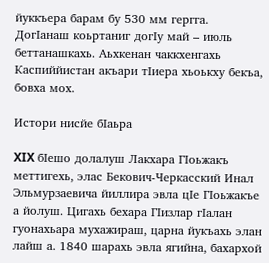йуккъера барам бу 530 мм гергга. ДогӀанаш коьртаниг догӀу май – июль беттанашкахь. Аьхкенан чаккхенгахь Каспиййистан акъари тӀиера хьоькху бекъа, бовха мох.

Истори нисйе бӀаьра

XIX бӀешо долалуш Лакхара ГӀоьжакъ меттигехь, элас Бекович-Черкасский Инал Эльмурзаевича йиллира эвла цӀе ГӀоьжакъе а йолуш. Цигахь бехара ГӀизлар гӀалан гуонахьара мухажираш, царна йукъахь элан лайш а. 1840 шарахь эвла ягийна, бахархой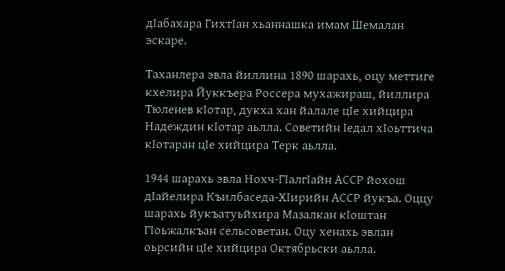дӀабахара ГихтӀан хьаннашка имам Шемалан эскаре.

Таханлера эвла йиллина 1890 шарахь, оцу меттиге кхелира Йуккъера Россера мухажираш, йиллира Тюленев кӀотар, дукха хан йалале цӀе хийцира Надеждин кӀотар аьлла. Советийн Ӏедал хӀоьттича кӀотаран цӀе хийцира Терк аьлла.

1944 шарахь эвла Нохч-ГӀалгӀайн АССР йохош дӀайелира Къилбаседа-ХӀирийн АССР йукъа. Оццу шарахь йукъатуьйхира Мазалкан кӀоштан ГӀоьжалкъан сельсоветан. Оцу хенахь эвлан оьрсийн цӀе хийцира Октябрьски аьлла.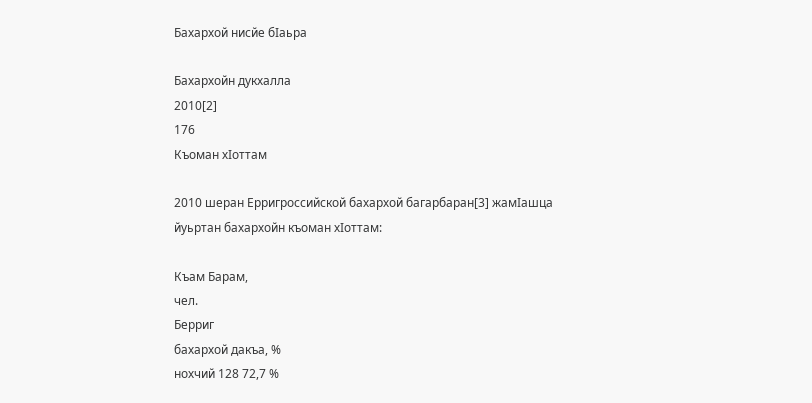Бахархой нисйе бӀаьра

Бахархойн дукхалла
2010[2]
176
Къоман хӀоттам

2010 шеран Ерригроссийской бахархой багарбаран[3] жамӀашца йуьртан бахархойн къоман хӀоттам:

Къам Барам,
чел.
Берриг
бахархой дакъа, %
нохчий 128 72,7 %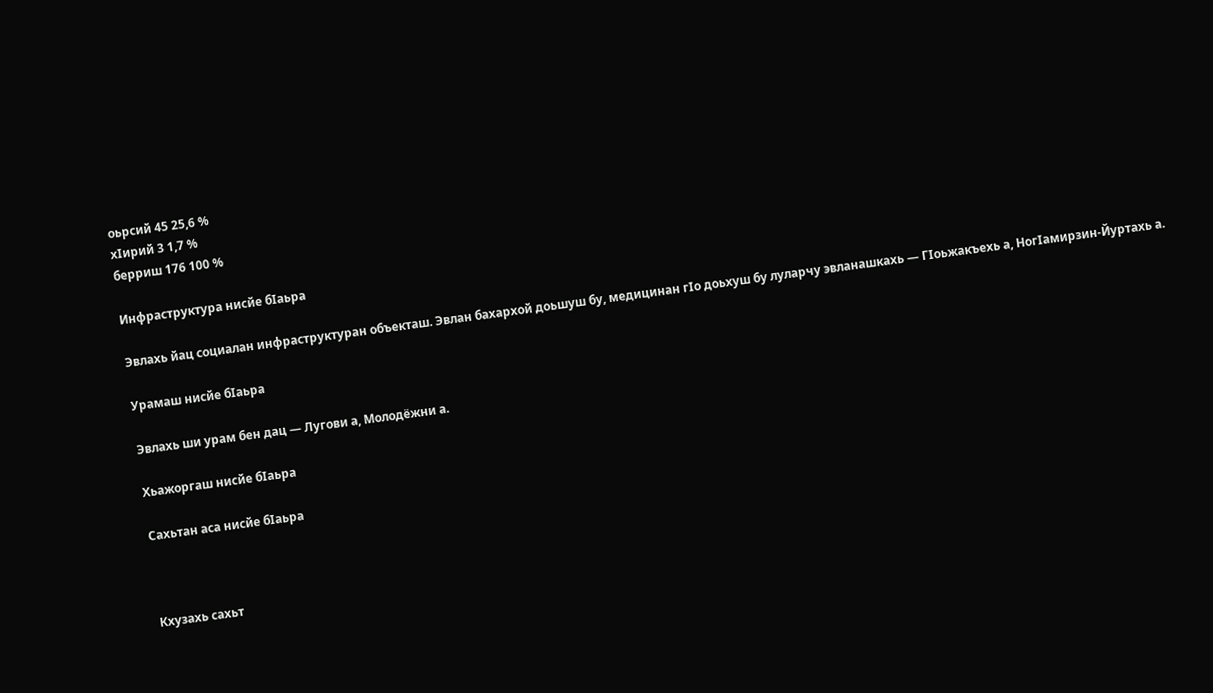оьрсий 45 25,6 %
хӀирий 3 1,7 %
берриш 176 100 %

Инфраструктура нисйе бӀаьра

Эвлахь йац социалан инфраструктуран объекташ. Эвлан бахархой доьшуш бу, медицинан гӀо доьхуш бу луларчу эвланашкахь — ГӀоьжакъехь а, НогӀамирзин-Йуртахь а.

Урамаш нисйе бӀаьра

Эвлахь ши урам бен дац — Лугови а, Молодёжни а.

Хьажоргаш нисйе бӀаьра

Сахьтан аса нисйе бӀаьра



Кхузахь сахьт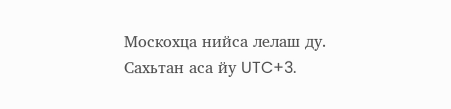Москохца нийса лелаш ду. Сахьтан аса йу UTC+3.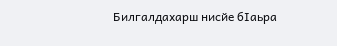Билгалдахарш нисйе бӀаьра